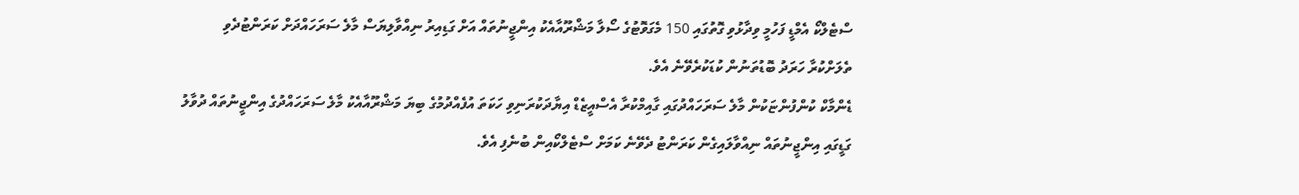ސްޓެލްކޯ އެމްޑީ ފަހުމީ ވިދާޅުވި ގޮތުގައި 150 މެގަވޮޓުގެ ސޯލާ މަޝްރޫއާއެކު އިންޖީނުތައް އަށް ގަޑިއިރު ނިއްވާލިޔަސް މާލެ ސަރަހައްދަށް ކަރަންޓުދެވި ތެލަށްކުރާ ހަރަދު ބޮޑުތަނުން ކުޑަކުރެވޭނެ އެވެ.
ޑެންމާކް ކުންފުންޏަކުން މާލެ ސަރަހައްދުގައި ގާއިމްކުރާ އެސްއީޒެޑް އިޔާދަކުރަނިވި ހަކަތަ އުފެއްދުމުގެ ބިޔަ މަޝްރޫއާއެކު މާލެ ސަރަހައްދުގެ އިންޖީނުތައް ދުވާލު ގަޑީގައި އިންޖީނުތައް ނިއްވާލައިގެން ކަރަންޓު ދެވޭނެ ކަމަށް ސްޓެލްކޯއިން ބުނެފި އެވެ.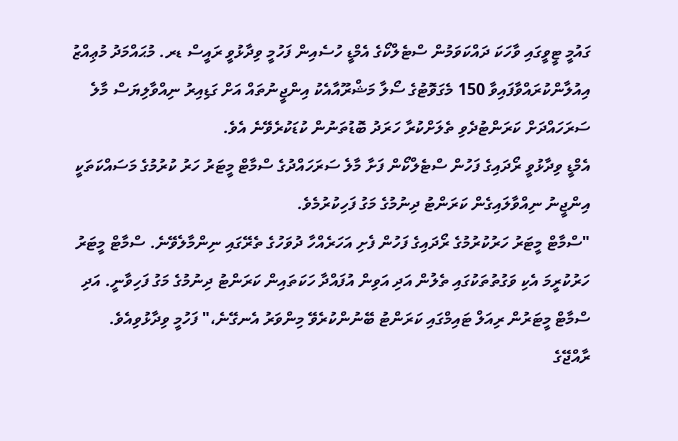ގައުމީ ޓީވީގައި ވާހަކަ ދައްކަވަމުން ސްޓެލްކޯގެ އެމްޑީ ހުސެއިން ފަހުމީ ވިދާޅުވީ ރައީސް ޑރ. މުޙައްމަދު މުޢިއްޒު އިއުލާންކުރައްވާފައިވާ 150 މެގަވޮޓުގެ ސޯލާ މަޝްރޫއާއެކު އިންޖީނުތައް އަށް ގަޑިއިރު ނިއްވާލިޔަސް މާލެ ސަރަހައްދަށް ކަރަންޓުދެވި ތެލަށްކުރާ ހަރަދު ބޮޑުތަނުން ކުޑަކުރެވޭނެ އެވެ.
އެމްޑީ ވިދާޅުވީ ރޯދައިގެ ފަހުން ސްޓެލްކޯން ފަށާ މާލެ ސަރަހައްދުގެ ސްމާޓް މީޓަރު ހަރު ކުރުމުގެ މަސައްކަތަކީ އިންޖީނު ނިއްވާލައިގެން ކަރަންޓު ދިނުމުގެ މަގު ފަހިކުރުމެވެ.
"ސްމާޓް މީޓަރު ހަރުކުރުމުގެ ރޯދައިގެ ފަހުން ފެށި އަހަރެއްހާ ދުވަހުގެ ތެރޭގައި ނިންމާލެވޭނެ. ސްމާޓް މީޓަރު ހަރުކުރީމަ އެކި ވަގުތުތަކުގައި ތެލުން އަދި އަވިން އުފައްދާ ހަކަތައިން ކަރަންޓު ދިނުމުގެ މަގު ފަހިވާނީ. އަދި ސްމާޓް މީޓަރުން ރިއަލް ޓައިމްގައި ކަރަންޓު ބޭނުންކުރެވޭ މިންވަރު އެނގޭނެ،" ފަހުމީ ވިދާޅުވިއެވެ.
ރާއްޖޭގެ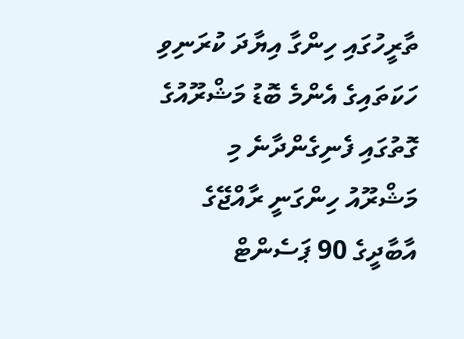ތާރީހުގައި ހިންގާ އިޔާދަ ކުރަނިވި ހަކަތައިގެ އެންމެ ބޮޑު މަޝްރޫއުގެ ގޮތުގައި ފެނިގެންދާނެ މި މަޝްރޫއު ހިންގަނީ ރާއްޖޭގެ އާބާދީގެ 90 ޕަސެންޓް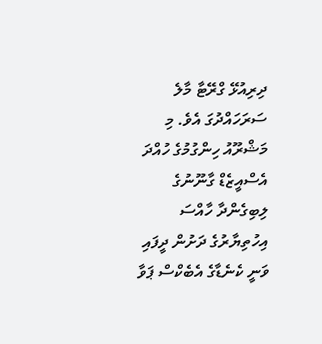ދިރިއުޅޭ ގްރޭޓާ މާލެ ސަރަހައްދުގަ އެވެ. މި މަޝްރޫއު ހިންގުމުގެ ހުއްދަ އެސްއީޒެޑް ގާނޫނުގެ ލިބިގެންދާ ހާއްސަ އިހުތިޔާރުގެ ދަށުން ދީފައި ވަނީ ކެނެޑާގެ އެބެކްސް ޕަވާ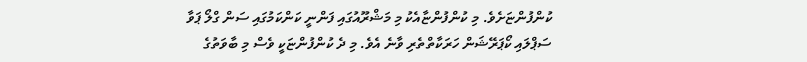ކުންފުންޏަށެވެ. މި ކުންފުންޏާއެކު މި މަޝްރޫއުގައި ފަންނީ ކަންކަމުގައި ސަން ގްލޯ ޕަވާ ސަޕްލައި ކޯޕަރޭޝަން ހަރަކާތްތެރި ވާނެ އެވެ. މި ދެ ކުންފުންޏަކީ ވެސް މި ބާވަތުގެ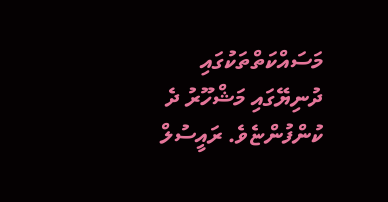މަސައްކަތްތަކުގައި ދުނިޔޭގައި މަޝްހޫރު ދެ ކުންފުންޏެވެ. ރައީސުލް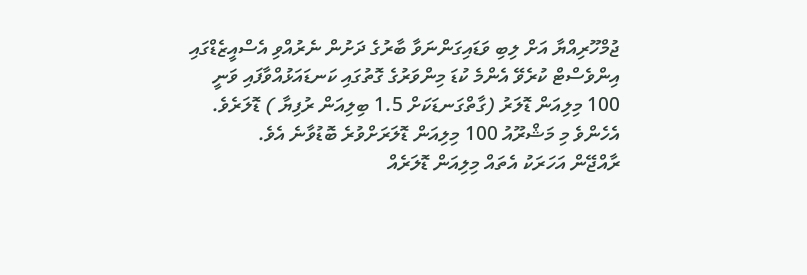ޖުމްހޫރިއްޔާ އަށް ލިބި ވަޑައިގަންނަވާ ބާރުގެ ދަށުން ނެރުއްވި އެސްއީޒެޑްގައި އިންވެސްޓް ކުރެވޭ އެންމެ ކުޑަ މިންވަރުގެ ގޮތުގައި ކަނޑައަޅުއްވާފައި ވަނީ 100 މިލިއަން ޑޮލަރު (ގާތްގަނޑަކަށް 1.5 ބިލިއަން ރުފިޔާ ) ޑޮލަރެވެ. އެހެންވެ މި މަޝްރޫއު 100 މިލިއަން ޑޮލަރަށްވުރެ ބޮޑުވާނެ އެވެ.
ރާއްޖޭން އަހަރަކު އެތައް މިލިއަން ޑޮލަރެއް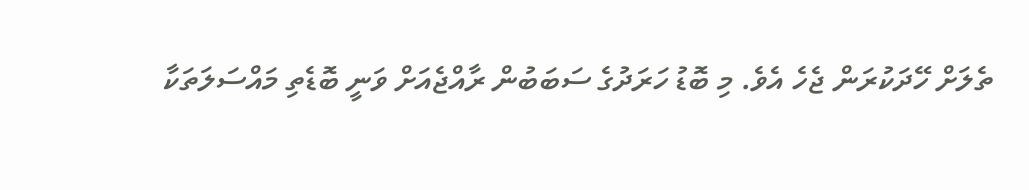ތެލަށް ހޭދަކުރަން ޖެހެ އެވެ. މި ބޮޑު ހަރަދުގެ ސަބަބުން ރާއްޖެއަށް ވަނީ ބޮޑެތި މައްސަލަތަކާ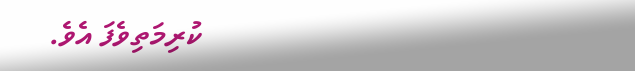ކުރިމަތިވެފަ އެވެ.